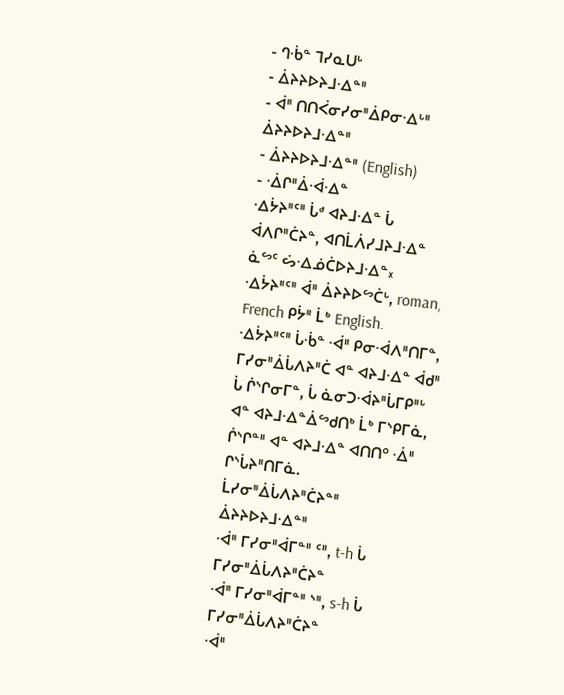- ᒉᐧᑳᓐ ᒣᓯᓇᑌᒡ
- ᐄᔨᔨᐅᔨᒧᐧᐃᓐᐦ
- ᐋᐦ ᑎᑎᐹᓂᓯᓂᐦᐄᑭᓂᐧᐃᒡᐦ ᐄᔨᔨᐅᔨᒧᐧᐃᓐᐦ
- ᐄᔨᔨᐅᔨᒧᐧᐃᓐᐦ (English)
- ᐧᐄᒋᐦᐄᐧᐋᐧᐃᓐ
ᐧᐃᔮᔨᐦᑦᐦ ᒑᒄ ᐊᔨᒧᐧᐃᓐ ᒑ ᐋᐱᒋᐦᑖᔨᓐ, ᐊᑎᒫᐲᓯᒧᔨᒧᐧᐃᓐ ᓈᔥᑦ ᔖᐧᐃᓅᑖᐅᔨᒧᐧᐃᓐ᙮
ᐧᐃᔮᔨᐦᑦᐦ ᐋᐦ ᐄᔨᔨᐅᔥᑖᒡ, roman, French ᑭᔮᐦ ᒫᒃ English.
ᐧᐃᔮᔨᐦᑦᐦ ᒑᐧᑳᓐ ᐧᐋᐦ ᑭᓂᐧᐋᐱᐦᑎᒥᓐ,
ᒥᓯᓂᐦᐄᒑᐱᔨᐦᑖ ᐊᓐ ᐊᔨᒧᐧᐃᓐ ᐋᑯᐦ ᒑ ᒌᔅᒋᓂᒥᓐ, ᒑ ᓈᓂᑐᐧᐋᔨᐦᒑᒥᑭᐦᒡ ᐊᓐ ᐊᔨᒧᐧᐃᓐᐄᔥᑯᑎᒃ ᒫᒃ ᒥᔅᑭᒥᓈ, ᒌᔅᒋᓐᐦ ᐊᓐ ᐊᔨᒧᐧᐃᓐ ᐊᑎᑎᐤ ᐧᐄᐦ ᒋᔅᒑᔨᐦᑎᒥᓈ.
ᒫᓯᓂᐦᐄᒑᐱᔨᐦᑖᔨᓐᐦ ᐄᔨᔨᐅᔨᒧᐧᐃᓐᐦ
ᐧᐋᐦ ᒥᓯᓂᐦᐋᒥᓐᐦ ᑦᐦ, t-h ᒑ ᒥᓯᓂᐦᐄᒑᐱᔨᐦᑖᔨᓐ
ᐧᐋᐦ ᒥᓯᓂᐦᐋᒥᓐᐦ ᔅᐦ, s-h ᒑ ᒥᓯᓂᐦᐄᒑᐱᔨᐦᑖᔨᓐ
ᐧᐋᐦ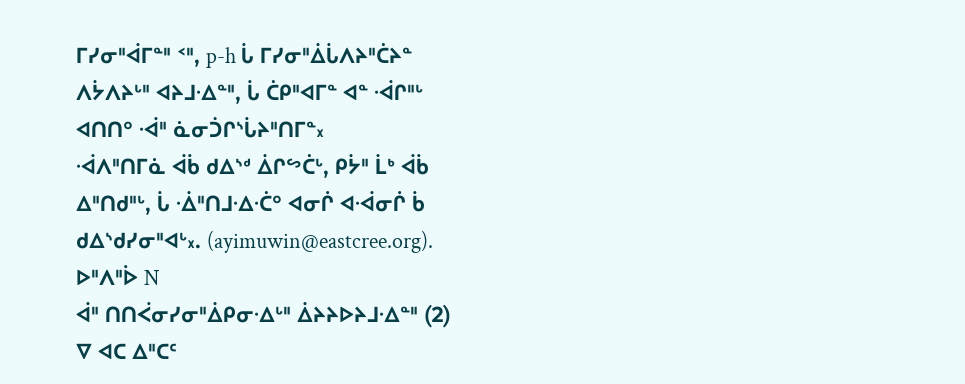ᒥᓯᓂᐦᐋᒥᓐᐦ ᑉᐦ, p-h ᒑ ᒥᓯᓂᐦᐄᒑᐱᔨᐦᑖᔨᓐ
ᐱᔮᐱᔨᒡᐦ ᐊᔨᒧᐧᐃᓐᐦ, ᒑ ᑖᑭᐦᐊᒥᓐ ᐊᓐ ᐧᐋᒋᐦᒡ ᐊᑎᑎᐤ ᐧᐋᐦ ᓈᓂᑑᒋᔅᒑᔨᐦᑎᒥᓐ᙮
ᐧᐋᐱᐦᑎᒥᓈ ᐋᑳ ᑯᐃᔅᒄ ᐄᒋᔥᑖᒡ, ᑭᔮᐦ ᒫᒃ ᐋᑳ ᐃᐦᑎᑯᐦᒡ, ᒑ ᐧᐄᐦᑎᒧᐧᐃᐧᑖᐤ ᐊᓂᒌ ᐊᐧᐋᓂᒌ ᑳ ᑯᐃᔅᑯᓯᓂᐦᐊᒡ᙮. (ayimuwin@eastcree.org).
ᐅᐦᐱᐦᐆ N
ᐋᐦ ᑎᑎᐹᓂᓯᓂᐦᐄᑭᓂᐧᐃᒡᐦ ᐄᔨᔨᐅᔨᒧᐧᐃᓐᐦ (2)
ᐁ ᐊᑕ ᐃᐦᑕᑦ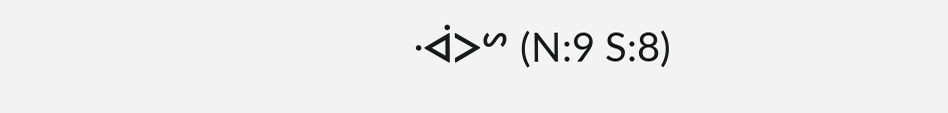ᐧᐋᐳᔥ (N:9 S:8)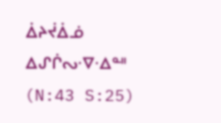ᐄᔨᔫᐄᓅ ᐃᔑᒌᔓᐧᐁᐧᐃᓐᐦ (N:43 S:25)